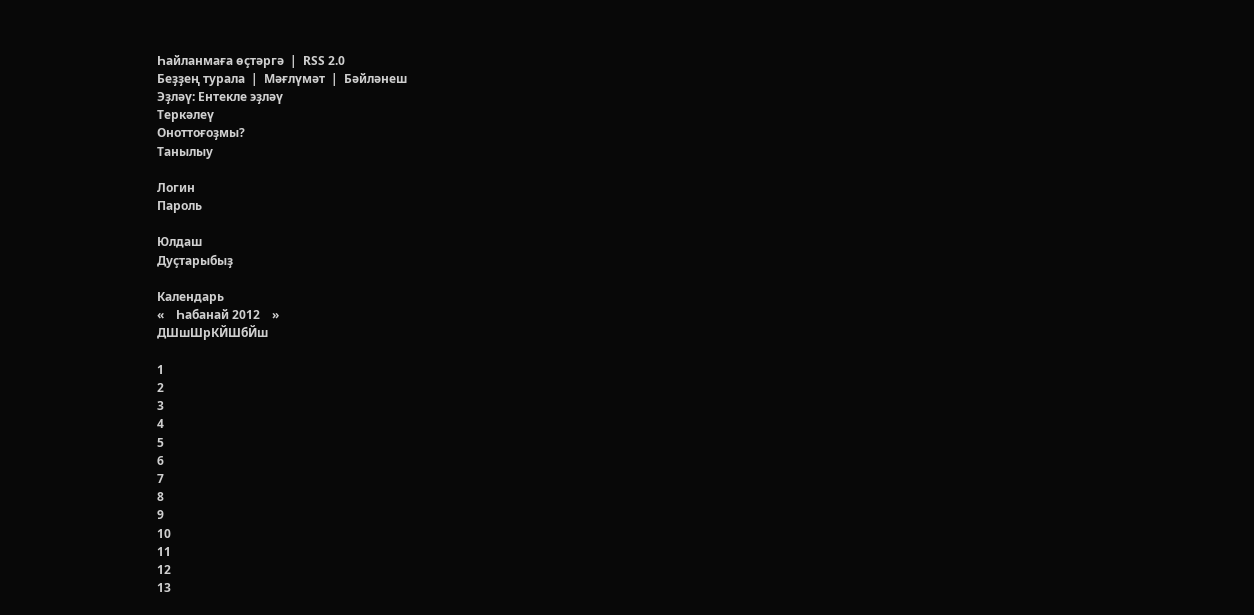Һайланмаға өҫтәргә  |  RSS 2.0
Беҙҙең турала  |  Мәғлүмәт  |  Бәйләнеш
Эҙләү: Ентекле эҙләү
Теркәлеү
Оноттоғоҙмы?
Танылыу

Логин
Пароль

Юлдаш
Дуҫтарыбыҙ

Календарь
«    Һабанай 2012    »
ДШшШрКЙШбЙш

1
2
3
4
5
6
7
8
9
10
11
12
13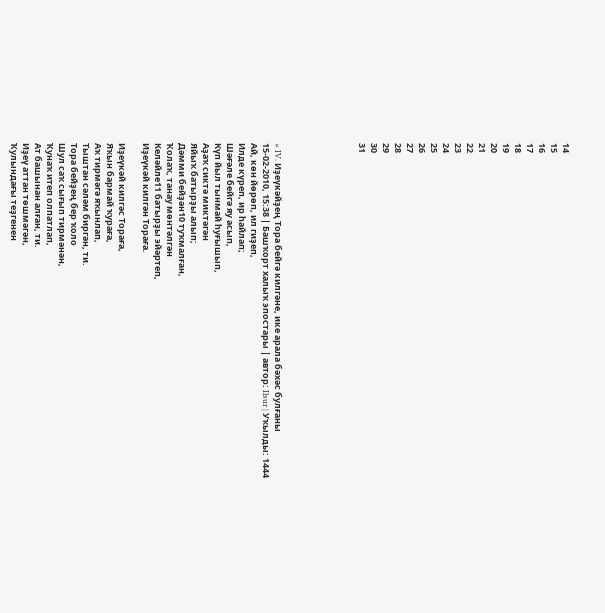14
15
16
17
18
19
20
21
22
23
24
25
26
27
28
29
30
31






» IV. Иҙеүкәйҙең Тора бейгә килгәне, ике арала бәхәс булғаны
15-02-2010, 15:38 | Башҡорт халыҡ эпостары | автор: Ilsur | Уҡылды: 1444
Ай, көн йөрөп, ил гиҙеп,
Илде күреп, ир һайлап;
Шәғәле бейгә яу асып,
Күп йыл тынмай һуғышып,
Аҙаҡ сиктә миктәгән
Яйыҡ батырҙы алып;
Дәмми бейҙән10 туҡмалған,
Ҡолаҡ, танау мөнтәлгән
Келәйле11 батырҙы эйәртеп,
Иҙеүкәй килгән Тораға.

Иҙеүкәй килгәс Тораға,
Яҡын бармай ҡураға,
Аҡ тирмәгә яҡынлап,
Тыштан сәләм биргән, ти.
Тора бейҙең бер ҡоло
Шул саҡ сығып тирмәнән,
Ҡунаҡ итеп олпатлап,
Ат башынан алған, ти.
Иҙеү аттан төшмәгән,
Ҡулындағы теҙгенен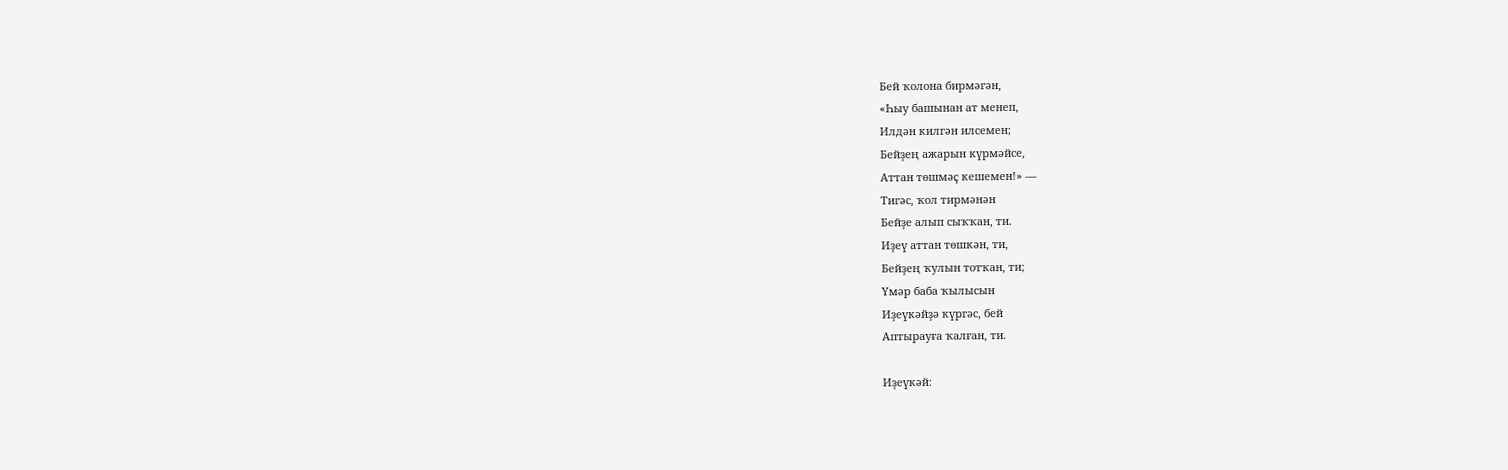Бей ҡолона бирмәгән,
«Һыу башынан ат менеп,
Илдән килгән илсемен;
Бейҙең ажарын күрмәйсе,
Аттан төшмәҫ кешемен!» —
Тигәс, ҡол тирмәнән
Бейҙе алып сыҡҡан, ти.
Иҙеү аттан төшкән, ти,
Бейҙең ҡулын тотҡан, ти;
Үмәр баба ҡылысын
Иҙеүкәйҙә күргәс, бей
Аптырауға ҡалған, ти.

Иҙеүкәй: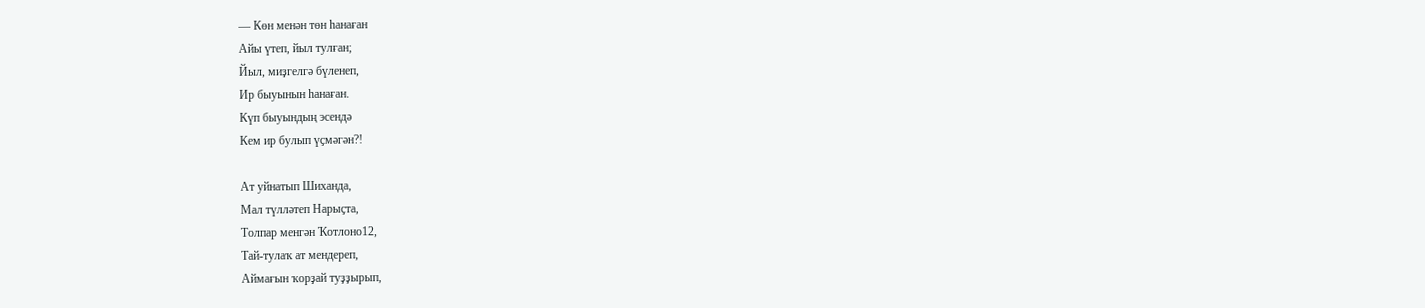— Көн менән төн һанаған
Айы үтеп, йыл тулған;
Йыл, миҙгелгә бүленеп,
Ир быуынын һанаған.
Күп быуындың эсендә
Кем ир булып үҫмәгән?!

Ат уйнатып Шиханда,
Мал түлләтеп Нарыҫта,
Толпар менгән Ҡотлоно12,
Тай-тулаҡ ат мендереп,
Аймағын ҡорҙай туҙҙырып,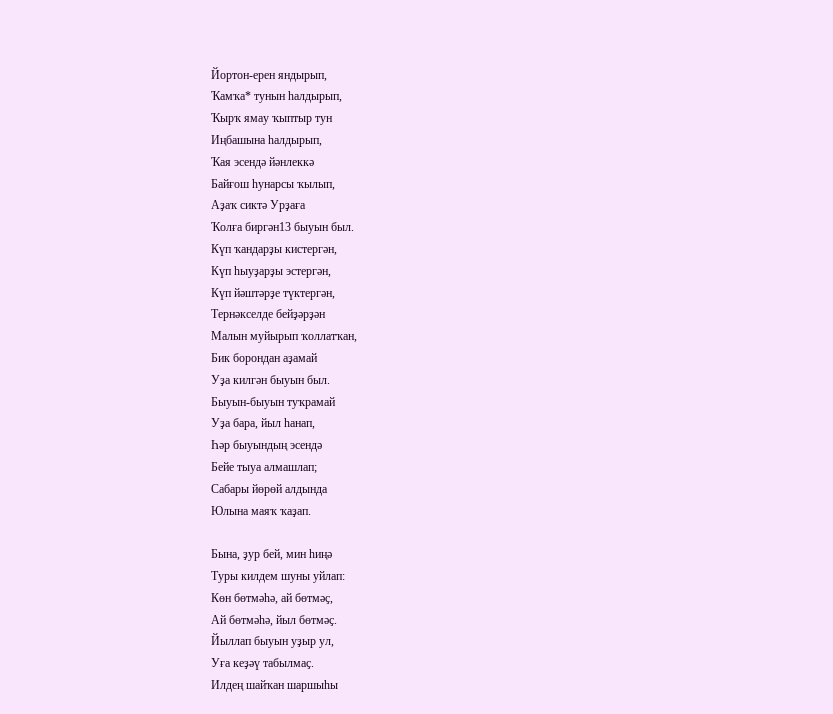Йортон-ерен яндырып,
Ҡамҡа* тунын һалдырып,
Ҡырҡ ямау ҡыптыр тун
Иңбашына һалдырып,
Ҡая эсендә йәнлеккә
Байғош һунарсы ҡылып,
Аҙаҡ сиктә Урҙаға
Ҡолға биргән13 быуын был.
Күп ҡандарҙы кистергән,
Күп һыуҙарҙы эстергән,
Күп йәштәрҙе түктергән,
Тернәкселде бейҙәрҙән
Малын муйырып ҡоллатҡан,
Бик борондан аҙамай
Уҙа килгән быуын был.
Быуын-быуын туҡрамай
Уҙа бара, йыл һанап,
Һәр быуындың эсендә
Бейе тыуа алмашлап;
Сабары йөрөй алдында
Юлына маяҡ ҡаҙап.

Бына, ҙур бей, мин һиңә
Туры килдем шуны уйлап:
Көн бөтмәһә, ай бөтмәҫ,
Ай бөтмәһә, йыл бөтмәҫ.
Йыллап быуын уҙыр ул,
Уға кеҙәү табылмаҫ.
Илдең шайҡан шаршыһы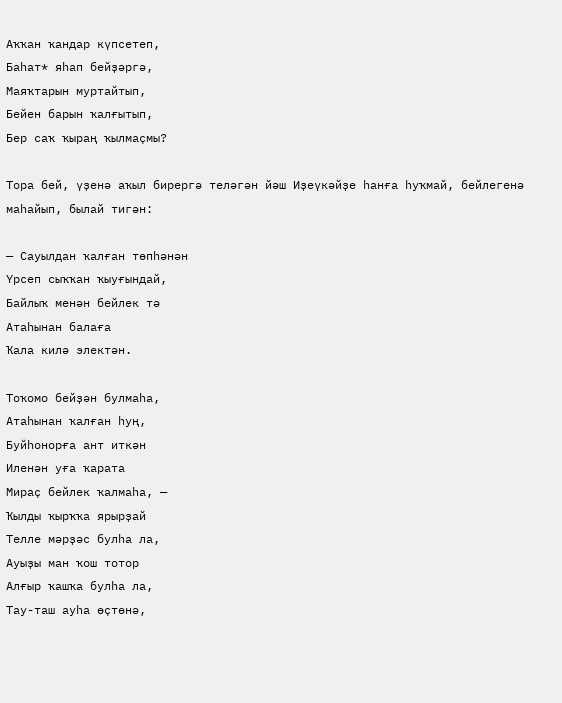Аҡҡан ҡандар күпсетеп,
Баһат* яһап бейҙәргә,
Маяҡтарын муртайтып,
Бейен барын ҡалғытып,
Бер саҡ ҡыраң ҡылмаҫмы?

Тора бей, үҙенә аҡыл бирергә теләгән йәш Иҙеүкәйҙе һанға һуҡмай, бейлегенә маһайып, былай тигән:

— Сауылдан ҡалған төпһәнән
Үрсеп сыҡҡан ҡыуғындай,
Байлыҡ менән бейлек тә
Атаһынан балаға
Ҡала килә электән.

Тоҡомо бейҙән булмаһа,
Атаһынан ҡалған һуң,
Буйһонорға ант иткән
Иленән уға ҡарата
Мираҫ бейлек ҡалмаһа, —
Ҡылды ҡырҡҡа ярырҙай
Телле мәрҙәс булһа ла,
Ауыҙы ман ҡош тотор
Алғыр ҡашҡа булһа ла,
Тау-таш ауһа өҫтөнә,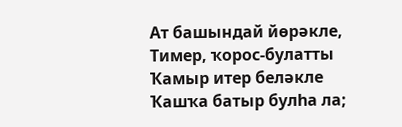Ат башындай йөрәкле,
Тимер, ҡорос-булатты
Ҡамыр итер беләкле
Ҡашҡа батыр булһа ла;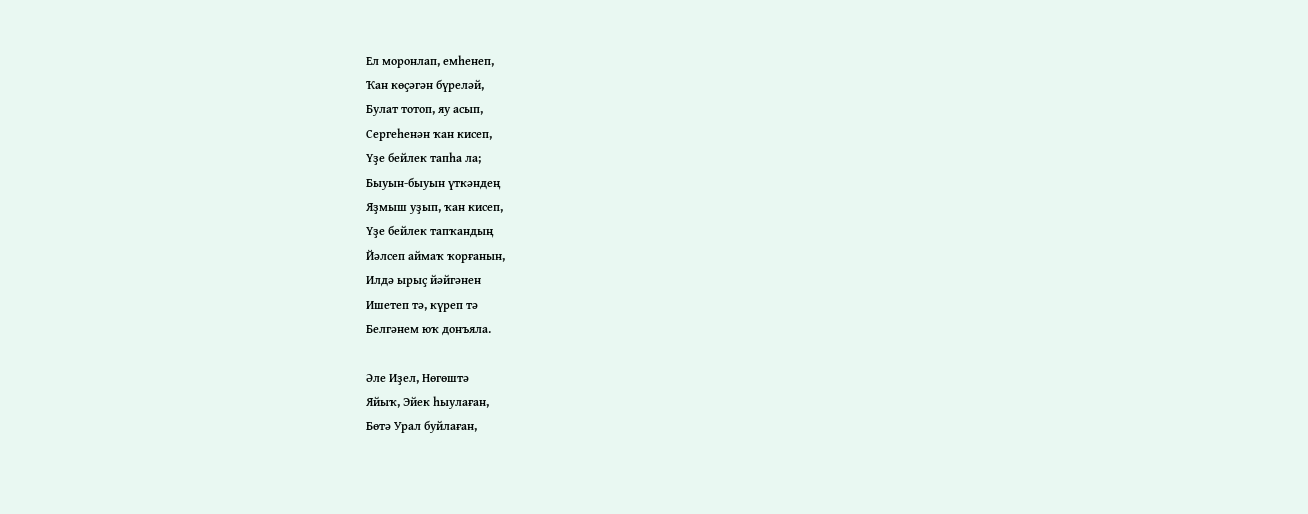Ел моронлап, емһенеп,
Ҡан көҫәгән бүреләй,
Булат тотоп, яу асып,
Сергеһенән ҡан кисеп,
Үҙе бейлек тапһа ла;
Быуын-быуын үткәндең
Яҙмыш уҙып, ҡан кисеп,
Үҙе бейлек тапҡандың
Йәлсеп аймаҡ ҡорғанын,
Илдә ырыҫ йәйгәнен
Ишетеп тә, күреп тә
Белгәнем юҡ донъяла.

Әле Иҙел, Нөгөштә
Яйыҡ, Эйек һыулаған,
Бөтә Урал буйлаған,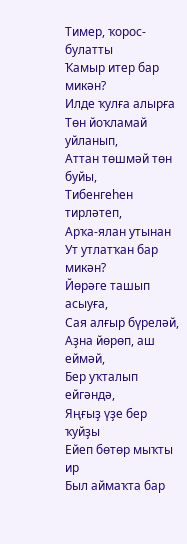Тимер, ҡорос-булатты
Ҡамыр итер бар микән?
Илде ҡулға алырға
Төн йоҡламай уйланып,
Аттан төшмәй төн буйы,
Тибенгеһен тирләтеп,
Арҡа-ялан утынан
Ут утлатҡан бар микән?
Йөрәге ташып асыуға,
Сая алғыр бүреләй,
Аҙна йөрөп, аш еймәй,
Бер уҡталып ейгәндә,
Яңғыҙ үҙе бер ҡуйҙы
Ейеп бөтөр мыҡты ир
Был аймаҡта бар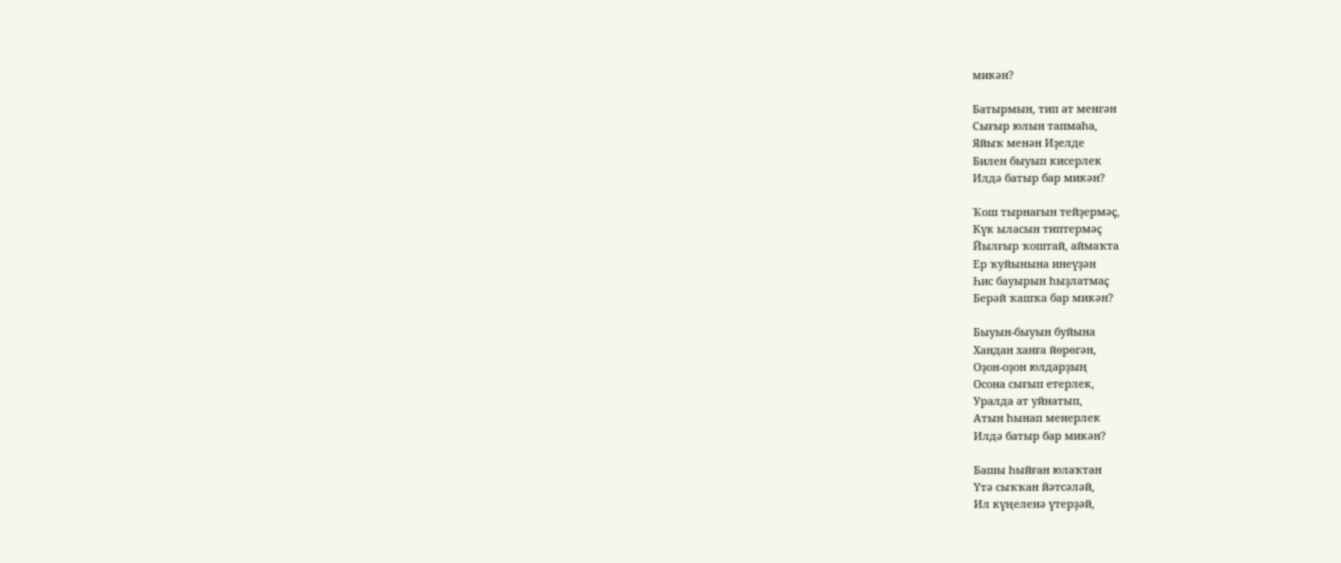микән?

Батырмын, тип ат менгән
Сығыр юлын тапмаһа,
Яйыҡ менән Иҙелде
Билен быуып кисерлек
Илдә батыр бар микән?

Ҡош тырнағын тейҙермәҫ,
Күк ыласын типтермәҫ
Йылғыр ҡоштай, аймаҡта
Ер ҡуйынына инеүҙән
Һис бауырын һыҙлатмаҫ
Берәй ҡашҡа бар микән?

Быуын-быуын буйына
Хандан ханға йөрөгән,
Оҙон-оҙон юлдарҙың
Осона сығып етерлек,
Уралда ат уйнатып,
Атын һынап менерлек
Илдә батыр бар микән?

Башы һыйған юлаҡтан
Үтә сыҡҡан йәтсәләй,
Ил күңеленә үтерҙәй,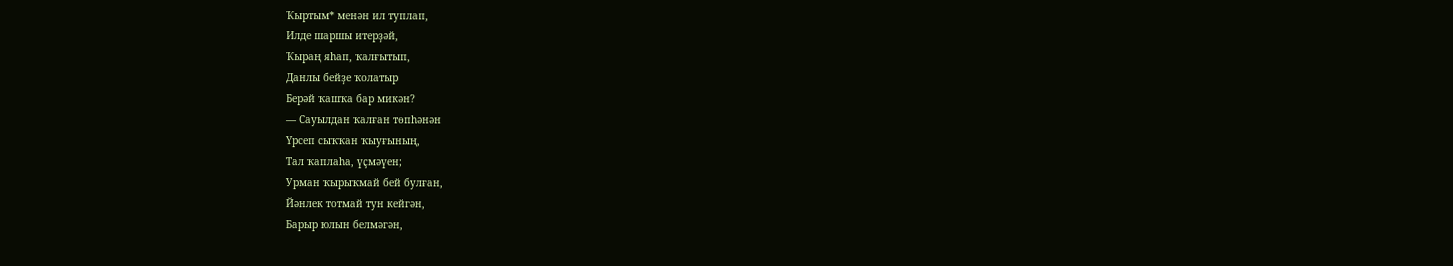Ҡыртым* менән ил туплап,
Илде шаршы итерҙәй,
Ҡыраң яһап, ҡалғытып,
Данлы бейҙе ҡолатыр
Берәй ҡашҡа бар микән?
— Сауылдан ҡалған төпһәнән
Үрсеп сыҡҡан ҡыуғының,
Тал ҡаплаһа, үҫмәүен;
Урман ҡырыҡмай бей булған,
Йәнлек тотмай тун кейгән,
Барыр юлын белмәгән,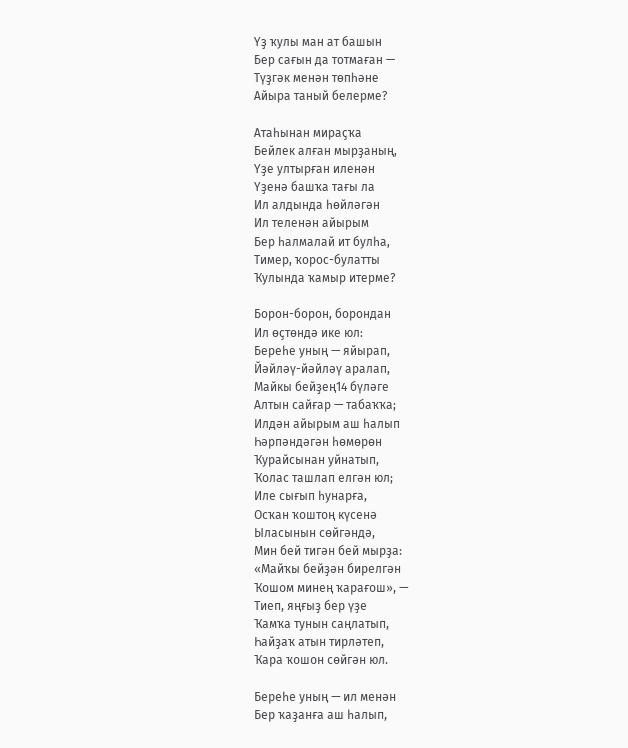Үҙ ҡулы ман ат башын
Бер сағын да тотмаған —
Түҙгәк менән төпһәне
Айыра таный белерме?

Атаһынан мираҫҡа
Бейлек алған мырҙаның,
Үҙе ултырған иленән
Үҙенә башҡа тағы ла
Ил алдында һөйләгән
Ил теленән айырым
Бер һалмалай ит булһа,
Тимер, ҡорос-булатты
Ҡулында ҡамыр итерме?

Борон-борон, борондан
Ил өҫтөндә ике юл:
Береһе уның — яйырап,
Йәйләү-йәйләү аралап,
Майкы бейҙең14 бүләге
Алтын сайғар — табаҡҡа;
Илдән айырым аш һалып
Һәрпәндәгән һөмөрөн
Ҡурайсынан уйнатып,
Ҡолас ташлап елгән юл;
Иле сығып һунарға,
Осҡан ҡоштоң күсенә
Ыласынын сөйгәндә,
Мин бей тигән бей мырҙа:
«Майҡы бейҙән бирелгән
Ҡошом минең ҡарағош», —
Тиеп, яңғыҙ бер үҙе
Ҡамҡа тунын саңлатып,
Һайҙаҡ атын тирләтеп,
Ҡара ҡошон сөйгән юл.

Береһе уның — ил менән
Бер ҡаҙанға аш һалып,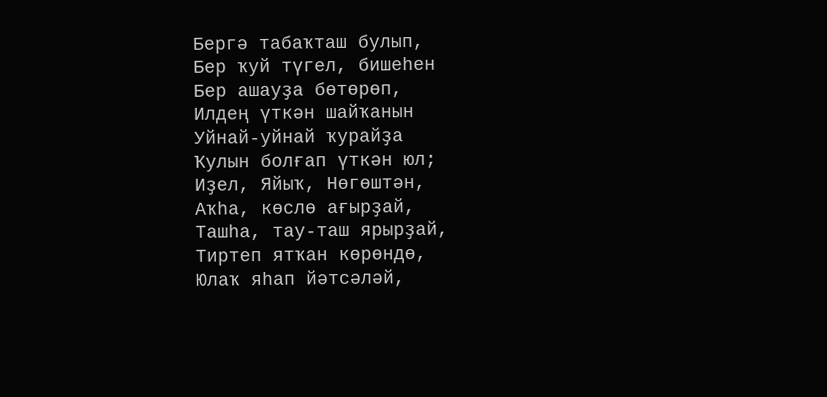Бергә табаҡташ булып,
Бер ҡуй түгел, бишеһен
Бер ашауҙа бөтөрөп,
Илдең үткән шайҡанын
Уйнай-уйнай ҡурайҙа
Ҡулын болғап үткән юл;
Иҙел, Яйыҡ, Нөгөштән,
Аҡһа, көслө ағырҙай,
Ташһа, тау-таш ярырҙай,
Тиртеп ятҡан көрөндө,
Юлаҡ яһап йәтсәләй,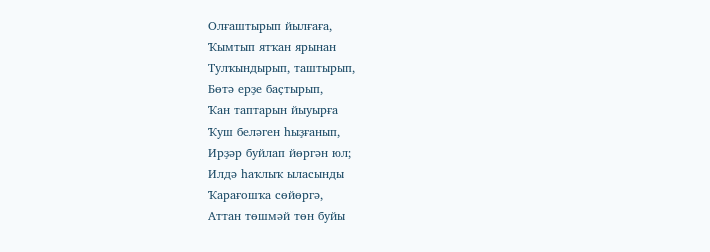Олғаштырып йылғаға,
Ҡымтып ятҡан ярынан
Тулҡындырып, таштырып,
Бөтә ерҙе баҫтырып,
Ҡан таптарын йыуырға
Ҡуш беләген һыҙғанып,
Ирҙәр буйлап йөргән юл;
Илдә һаҡлыҡ ыласынды
Ҡарағошҡа сөйөргә,
Аттан төшмәй төн буйы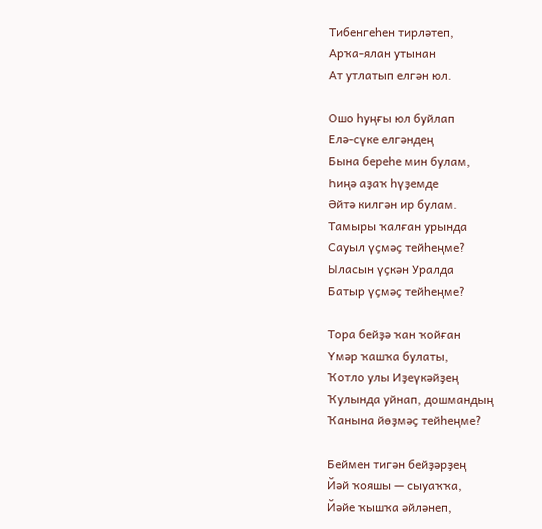Тибенгеһен тирләтеп,
Арҡа-ялан утынан
Ат утлатып елгән юл.

Ошо һуңғы юл буйлап
Елә-сүке елгәндең
Бына береһе мин булам,
Һиңә аҙаҡ һүҙемде
Әйтә килгән ир булам.
Тамыры ҡалған урында
Сауыл үҫмәҫ тейһеңме?
Ыласын үҫкән Уралда
Батыр үҫмәҫ тейһеңме?

Тора бейҙә ҡан ҡойған
Үмәр ҡашҡа булаты,
Ҡотло улы Иҙеүкәйҙең
Ҡулында уйнап, дошмандың
Ҡанына йөҙмәҫ тейһеңме?

Беймен тигән бейҙәрҙең
Йәй ҡояшы — сыуаҡҡа,
Йәйе ҡышҡа әйләнеп,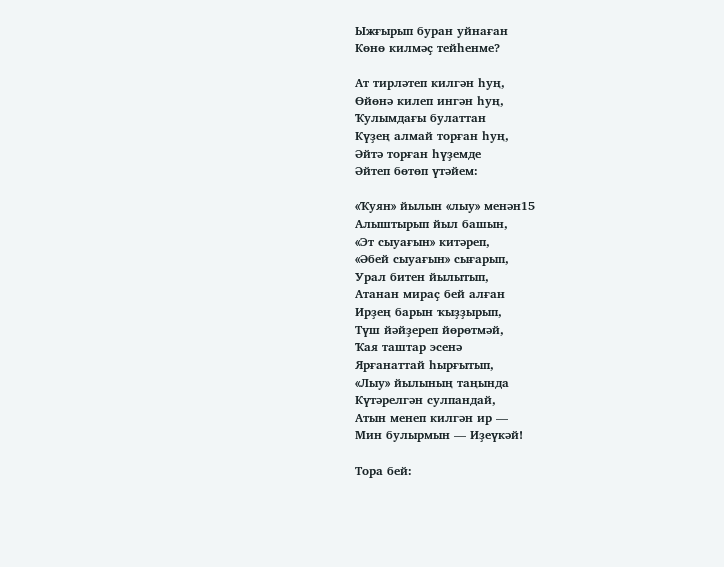Ыжғырып буран уйнаған
Көнө килмәҫ тейһенме?

Ат тирләтеп килгән һуң,
Өйөнә килеп ингән һуң,
Ҡулымдағы булаттан
Күҙең алмай торған һуң,
Әйтә торған һүҙемде
Әйтеп бөтөп үтәйем:

«Ҡуян» йылын «лыу» менән15
Алыштырып йыл башын,
«Эт сыуағын» китәреп,
«Әбей сыуағын» сығарып,
Урал битен йылытып,
Атанан мираҫ бей алған
Ирҙең барын ҡыҙҙырып,
Түш йәйҙереп йөрөтмәй,
Ҡая таштар эсенә
Ярғанаттай һырғытып,
«Лыу» йылының таңында
Күтәрелгән сулпандай,
Атын менеп килгән ир —
Мин булырмын — Иҙеүкәй!

Тора бей: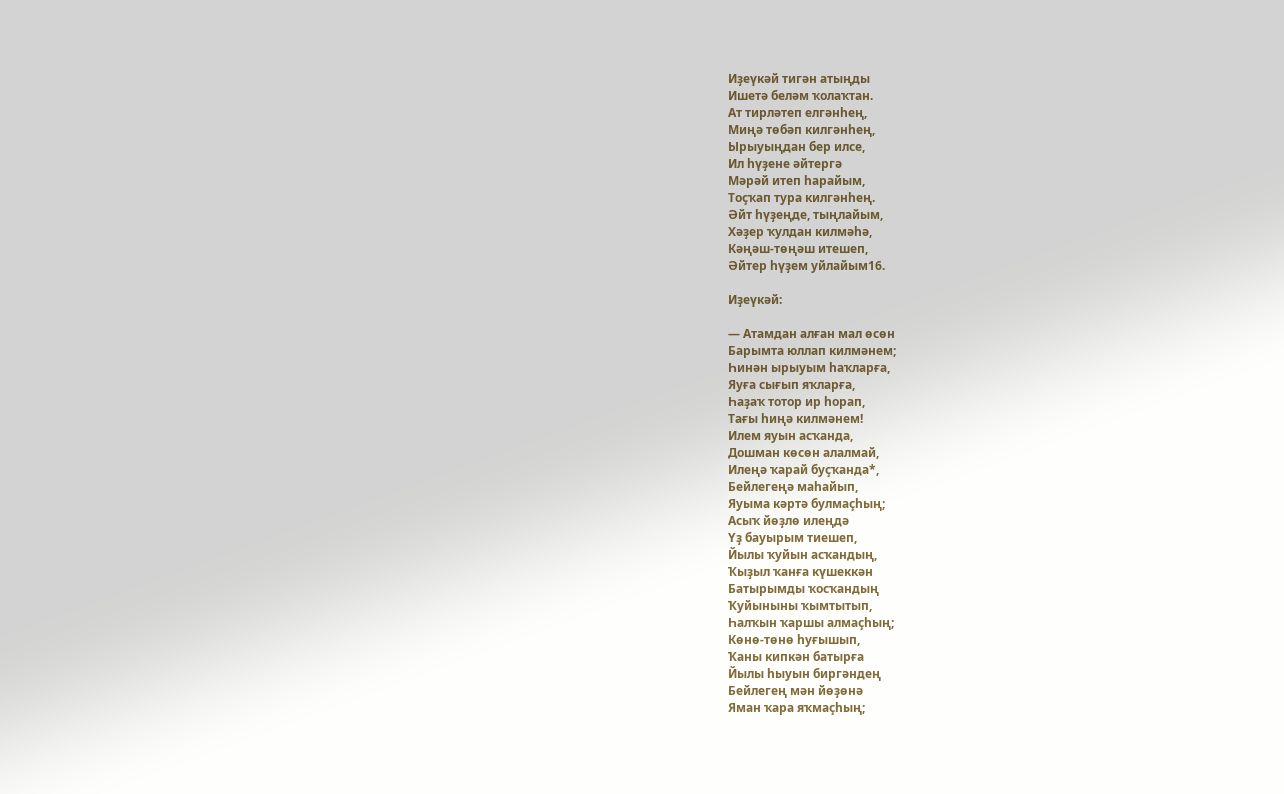Иҙеүкәй тигән атыңды
Ишетә беләм ҡолаҡтан.
Ат тирләтеп елгәнһең,
Миңә төбәп килгәнһең,
Ырыуыңдан бер илсе,
Ил һүҙене әйтергә
Мәрәй итеп һарайым,
Тоҫҡап тура килгәнһең.
Әйт һүҙеңде, тыңлайым,
Хәҙер ҡулдан килмәһә,
Кәңәш-төңәш итешеп,
Әйтер һүҙем уйлайым16.

Иҙеүкәй:

— Атамдан алған мал өсөн
Барымта юллап килмәнем;
Һинән ырыуым һаҡларға,
Яуға сығып яҡларға,
Һаҙаҡ тотор ир һорап,
Тағы һиңә килмәнем!
Илем яуын асҡанда,
Дошман көсөн алалмай,
Илеңә ҡарай буҫҡанда*,
Бейлегеңә маһайып,
Яуыма кәртә булмаҫһың;
Асыҡ йөҙлө илеңдә
Үҙ бауырым тиешеп,
Йылы ҡуйын асҡандың,
Ҡыҙыл ҡанға күшеккән
Батырымды ҡосҡандың
Ҡуйыныны ҡымтытып,
Һалҡын ҡаршы алмаҫһың;
Көнө-төнө һуғышып,
Ҡаны кипкән батырға
Йылы һыуын биргәндең
Бейлегең мән йөҙөнә
Яман ҡара яҡмаҫһың;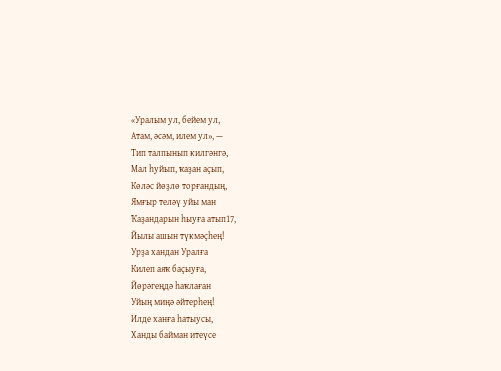«Уралым ул, бейем ул,
Атам, әсәм, илем ул», —
Тип талпынып килгәнгә,
Мал һуйып, ҡаҙан аҫып,
Көләс йөҙлө торғандың,
Ямғыр теләү уйы ман
Ҡаҙандарын һыуға атып17,
Йылы ашын түкмәҫһең!
Урҙа хандан Уралға
Килеп аяҡ баҫыуға,
Йөрәгеңдә һаҡлаған
Уйың миңә әйтерһең!
Илде ханға һатыусы,
Ханды байман итеүсе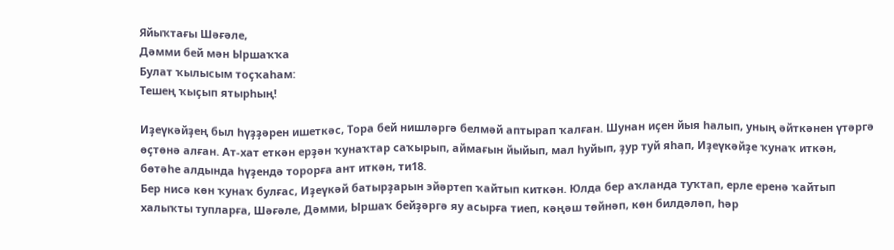Яйыҡтағы Шәғәле,
Дәмми бей мән Ыршаҡҡа
Булат ҡылысым тоҫҡаһам:
Тешең ҡыҫып ятырһың!

Иҙеүкәйҙең был һүҙҙәрен ишеткәс, Тора бей нишләргә белмәй аптырап ҡалған. Шунан иҫен йыя һалып, уның әйткәнен үтәргә өҫтөнә алған. Ат-хат еткән ерҙән ҡунаҡтар саҡырып, аймағын йыйып, мал һуйып, ҙур туй яһап, Иҙеүкәйҙе ҡунаҡ иткән, бөтәһе алдында һүҙендә торорға ант иткән, ти18.
Бер нисә көн ҡунаҡ булғас, Иҙеүкәй батырҙарын эйәртеп ҡайтып киткән. Юлда бер аҡланда туҡтап, ерле еренә ҡайтып халыҡты тупларға, Шәғәле, Дәмми, Ыршаҡ бейҙәргә яу асырға тиеп, кәңәш төйнәп, көн билдәләп, һәр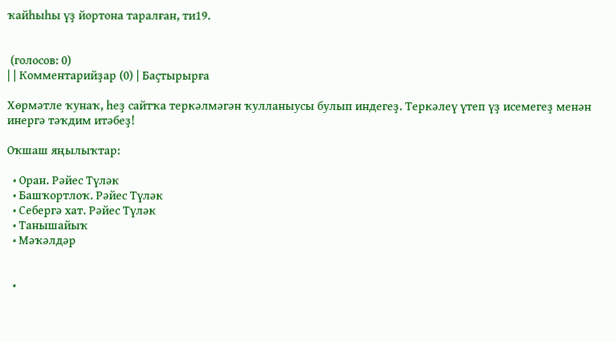ҡайһыһы үҙ йортона таралған, ти19.


 (голосов: 0)
| | Комментарийҙар (0) | Баҫтырырға

Хөрмәтле ҡунаҡ, һеҙ сайтҡа теркәлмәгән ҡулланыусы булып индегеҙ. Теркәлеү үтеп үҙ исемегеҙ менән инергә тәҡдим итәбеҙ!

Оҡшаш яңылыҡтар:

  • Оран. Рәйес Түләк
  • Башҡортлоҡ. Рәйес Түләк
  • Себергә хат. Рәйес Түләк
  • Танышайыҡ
  • Мәҡәлдәр


  •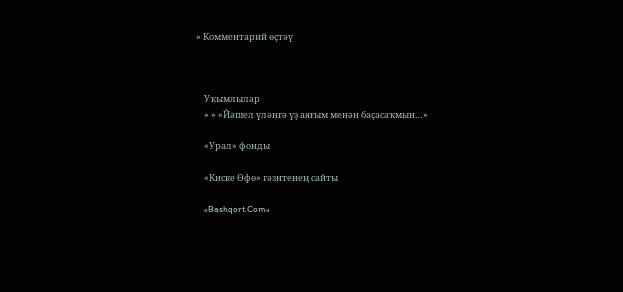» Комментарий өҫтәү



    Уҡымлылар
    » » «Йәшел үләнгә үҙ аяғым менән баҫасаҡмын…»

    «Урал» фонды

    «Киске Өфө» гәзитенең сайты

    «Bashqort.Com»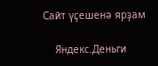Сайт үҫешенә ярҙам

    Яндекс.Деньги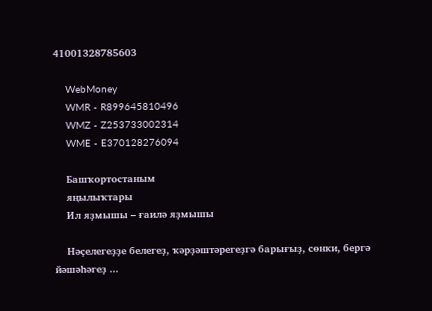41001328785603

    WebMoney
    WMR - R899645810496
    WMZ - Z253733002314
    WME - E370128276094

    Башҡортостаным
    яңылыҡтары
    Ил яҙмышы – ғаилә яҙмышы

    Нәҫелегеҙҙе белегеҙ, ҡәрҙәштәрегеҙгә барығыҙ, сөнки, бергә йәшәһәгеҙ ...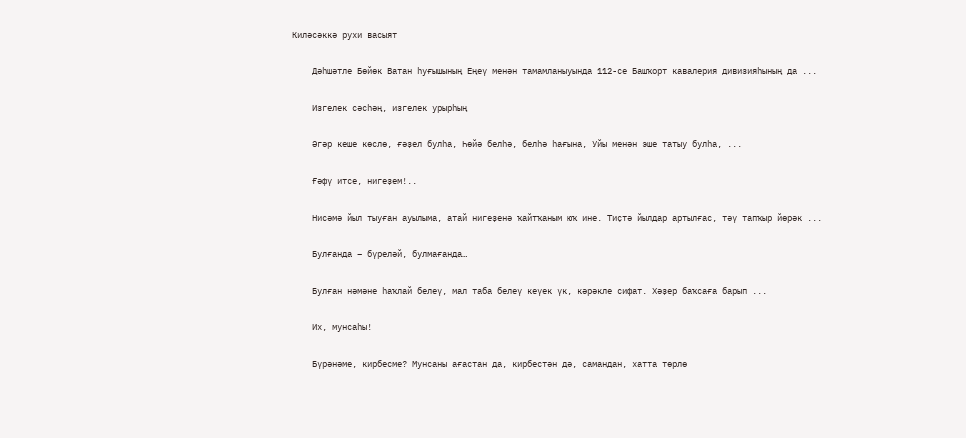Киләсәккә рухи васыят

    Дәһшәтле Бөйөк Ватан һуғышының Еңеү менән тамамланыуында 112-се Башҡорт кавалерия дивизияһының да ...

    Изгелек сәсһәң, изгелек урырһың

    Әгәр кеше көслө, ғәҙел булһа, Һөйә белһә, белһә һағына, Уйы менән эше татыу булһа, ...

    Ғәфү итсе, нигеҙем!..

    Нисәмә йыл тыуған ауылыма, атай нигеҙенә ҡайтҡаным юҡ ине. Тиҫтә йылдар артылғас, тәү тапҡыр йөрәк ...

    Булғанда – бүреләй, булмағанда…

    Булған нәмәне һаҡлай белеү, мал таба белеү кеүек үк, кәрәкле сифат. Хәҙер баҡсаға барып ...

    Их, мунсаһы!

    Бүрәнәме, кирбесме? Мунсаны ағастан да, кирбестән дә, самандан, хатта төрлө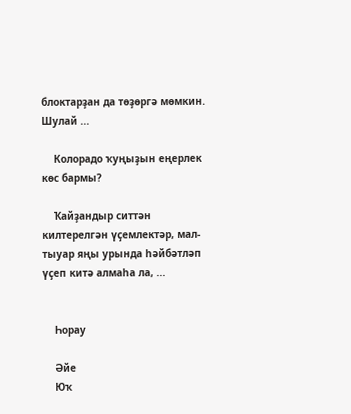блоктарҙан да төҙөргә мөмкин. Шулай ...

    Колорадо ҡуңыҙын еңерлек көс бармы?

    Ҡайҙандыр ситтән килтерелгән үҫемлектәр, мал-тыуар яңы урында һәйбәтләп үҫеп китә алмаһа ла, ...


    Һорау

    Әйе
    Юҡ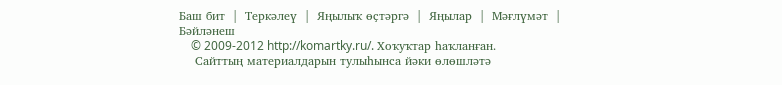Баш бит  |  Теркәлеү  |  Яңылыҡ өҫтәргә  |  Яңылар  |  Мәғлүмәт  |  Бәйләнеш
    © 2009-2012 http://komartky.ru/. Хоҡуҡтар һаҡланған.
    Сайттың материалдарын тулыһынса йәки өлөшләтә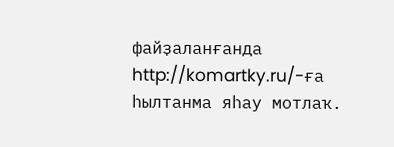файҙаланғанда http://komartky.ru/-ға һылтанма яһау мотлаҡ.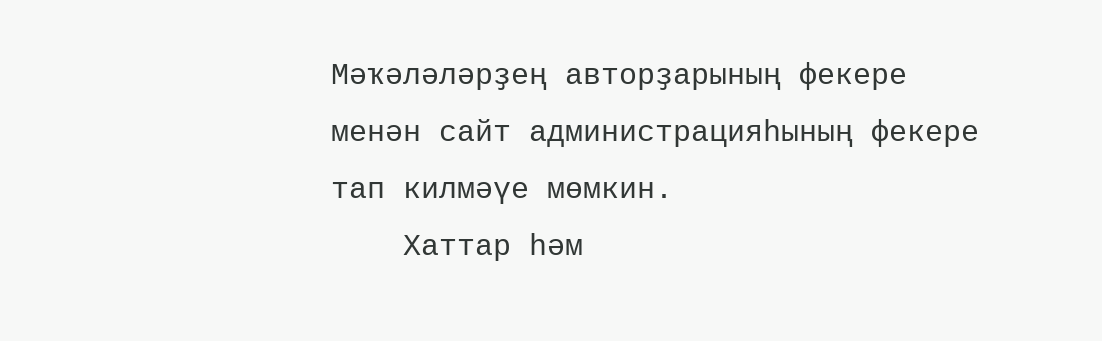Мәҡәләләрҙең авторҙарының фекере менән сайт администрацияһының фекере тап килмәүе мөмкин.
    Хаттар һәм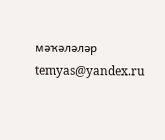мәҡәләләр temyas@yandex.ru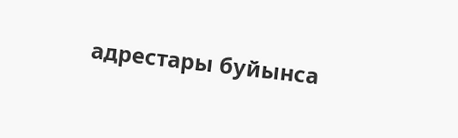адрестары буйынса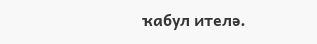ҡабул ителә.